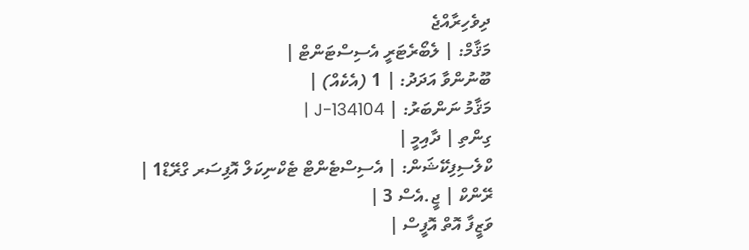ދިވެހިރާއްޖެ
މަޤާމް: | ލެބޯރެޓަރީ އެސިސްޓަންޓް |
ބޫނުންވާ އަދަދު: | 1 (އެކެއް) |
މަޤާމު ނަންބަރު: | J-134104 |
ގިންތި | ދާއިމީ |
ކްލެސިފިކޭޝަން: | އެސިސްޓެންޓް ޓެކްނިކަލް އޮފިސަރ ގްރޭޑް1 |
ރޭންކް | ޖީ.އެސް 3 |
ވަޒީފާ އޮތް އޮފީސް |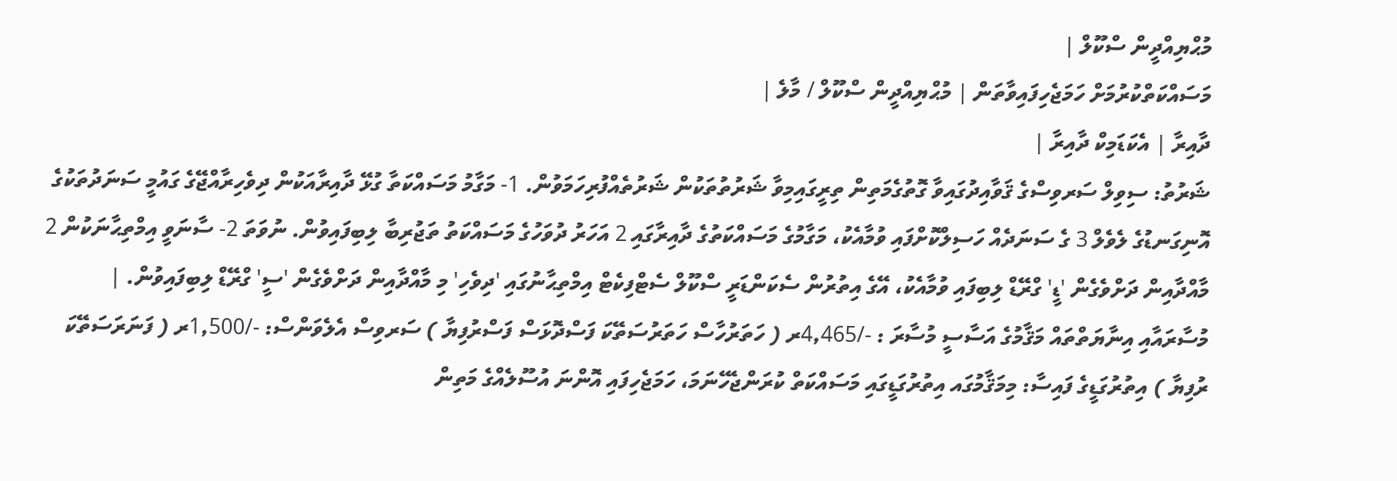މުޙްޔިއްދީން ސްކޫލް |
މަސައްކަތްކުރުމަށް ހަމަޖެހިފައިވާތަން | މުޙްޔިއްދީން ސްކޫލް / މާލެ |
ދާއިރާ | އެކަޑަމިކް ދާއިރާ |
ޝަރުތު: ސިވިލް ސަރވިސްގެ ޤަވާއިދުގައިވާ ގޮތުގެމަތިން ތިރީގައިމިވާ ޝަރުތުތަކުން ޝަރުތެއްފުރިހަމަވުން. 1- މަގާމު މަސައްކަތާ ގުޅޭ ދާއިރާއަކުން ދިވެހިރާއްޖޭގެ ގައުމީ ސަނަދުތަކުގެ އޮނިގަނޑުގެ ލެވެލް 3 ގެ ސަނަދެއް ހަސިލްކޮށްފައި ވުމާއެކު، މަގާމުގެ މަސައްކަތުގެ ދާއިރާގައި 2 އަހަރު ދުވަހުގެ މަސައްކަތު ތަޖުރިބާ ލިބިފައިވުން. ނުވަތަ 2- ސާނަވީ އިމްތިޙާނަކުން 2 މާއްދާއިން ދަށްވެގެން 'ޑީ' ގްރޭޑް ލިބިފައި ވުމާއެކު، އޭގެ އިތުރުން ސެކަންޑަރީ ސްކޫލް ސެޓްފިކެޓް އިމްތިޙާނުގައި 'ދިވެހި' މި މާއްދާއިން ދަށްވެގެން 'ސީ' ގްރޭޑް ލިބިފައިވުން. |
މުސާރައާއި އިނާޔަތްތައް މަޤާމުގެ އަސާސީ މުސާރަ : -/4,465ރ ( ހަތަރުހާސް ހަތަރުސަތޭކަ ފަސްދޮޅަސް ފަސްރުފިޔާ ) ސަރވިސް އެލެވަންސް: -/1,500ރ ( ފަނަރަސަތޭކަ ރުފިޔާ ) އިތުރުގަޑީގެ ފައިސާ: މިމަޤާމުގައ އިތުރުގަޑީގައި މަސައްކަތް ކުރަންޖެހޭނަމަ، ހަމަޖެހިފައި އޮންނަ އުސޫލެއްގެ މަތިން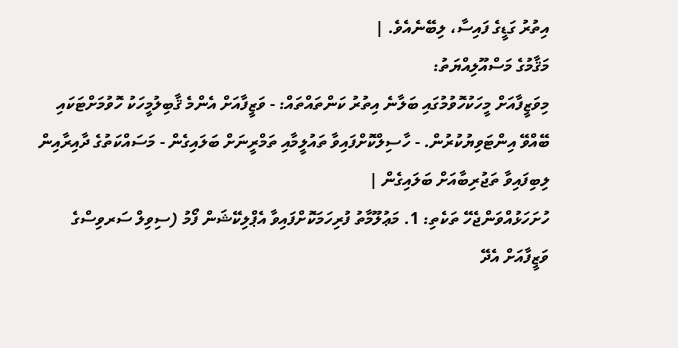އިތުރު ގަޑީގެ ފައިސާ، ލިބޭނެއެވެ. |
މަޤާމުގެ މަސްއޫލިއްޔަތު:
މިވަޒީފާއަށް މީހަކުހޮވުމުގައި ބަލާނެ އިތުރު ކަންތައްތައް: - ވަޒީފާއަށް އެންމެ ޤާބިލުމީހަކު ހޮވުމަށްޓަކައި ބޭއްވޭ އިންޓަވިޔުކުރުން. - ހާސިލްކޮށްފައިވާ ތައުލީމާއި ތަމްރީނަށް ބަލައިގެން - މަސައްކަތުގެ ދާއިރާއިން ލިބިފައިވާ ތަޖުރިބާއަށް ބަލައިގެން |
ހުށަހަޅުއްވަންޖެހޭ ތަކެތި: 1. މަޢުލޫމާތު ފުރިހަމަކޮށްފައިވާ އެޕްލިކޭޝަން ފޯމު (ސިވިލް ސަރވިސްގެ ވަޒީފާއަށް އެދޭ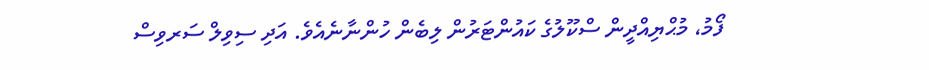ފޯމު، މުޙްޔިއްދީން ސްކޫލުގެ ކައުންޓަރުން ލިބެން ހުންނާނެއެވެ. އަދި ސިވިލް ސަރވިސް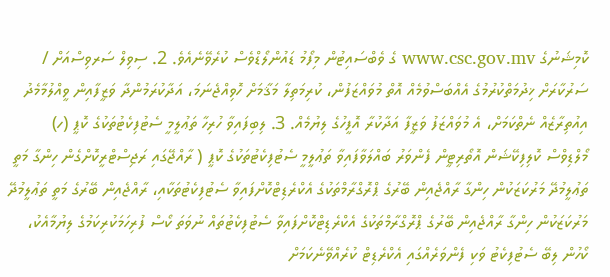ކޮމިޝަނުގެ www.csc.gov.mv ގެ ވެބްސައިޓުން މިފޯމު ޑައުންލޯޑްވެސް ކުރެވޭނެއެވެ. 2. ސިވިލް ސަރވިސްއަށް / ސަރުކާރަށް ޚިދުމަތްކުރުމުގެ އެއްބަސްވުމެއް އޮތް މުވައްޒަފުން، ކުރިމަތިލާ މަޤާމަށް ހޮވިއްޖެނަމަ، އަދާކުރަމުންދާ ވަޒީފާއިން ވީއްލުމާމެދު އިއުތިރާޒެއް ނެތްކަމަށް، އެ މުވައްޒަފު ވަޒީފާ އަދާކުރާ އޮފީހުގެ ލިޔުމެއް. 3. ލިބިފައިވާ ހުރިހާ ތަޢުލީމީ ސެޓުފިކެޓުތަކުގެ ކޮޕީ (ހ) މޯލްޑިވްސް ކޮލިފިކޭޝަން އޮތޯރިޓީން ފެންވަރު ބައްލަވާފައިވާ ތަޢުލީމީ ސެޓުފިކެޓުތަކުގެ ކޮޕީ ( ރާއްޖޭގައި ރަޖިސްޓްރީކޮށްގެން ހިންގާ މަތީ ތަޢުލީމުދޭ މަރުކަޒަކުން ހިންގާ ރާއްޖެއިން ބޭރުގެ ޕްރޮގްރާމްތަކުގެ އެކްރެޑިޓްކޮށްފައިވާ ސެޓުފިކެޓުތަކާއި، ރާއްޖެއިން ބޭރުގެ މަތީ ތަޢުލީމުދޭ މަރުކަޒަކުން ހިންގާ ރާއްޖެއިން ބޭރުގެ ޕްރޮގްރާމްތަކުގެ އެކްރެޑިޓްކޮށްފައިވާ ސެޓުފިކެޓުތައް ނުވަތަ ކޯސް ފުރިހަމަކުރިކަމުގެ ލިޔުމާއެކު، ކޯހުން ލިބޭ ސެޓުފިކެޓު ވަކި ފެންވަރެއްގައި އެކްރެޑިޓް ކުރެއްވޭނެކަމަށް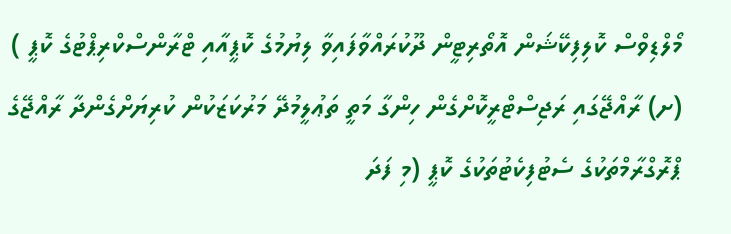މޯލްޑިވްސް ކޮލިފިކޭޝަން އޮތޯރިޓީން ދޫކުރައްވާފައިވާ ލިޔުމުގެ ކޮޕީއާއި ޓްރާންސްކްރިޕްޓުގެ ކޮޕީ ) (ށ) ރާއްޖޭގައި ރަޖިސްޓްރީކޮށްގެން ހިންގާ މަތީ ތަޢުލީމުދޭ މަރުކަޒަކުން ކުރިޔަށްގެންދާ ރާއްޖޭގެ ޕްރޮގްރާމްތަކުގެ ސެޓުފިކެޓުތަކުގެ ކޮޕީ (މި ފަދަ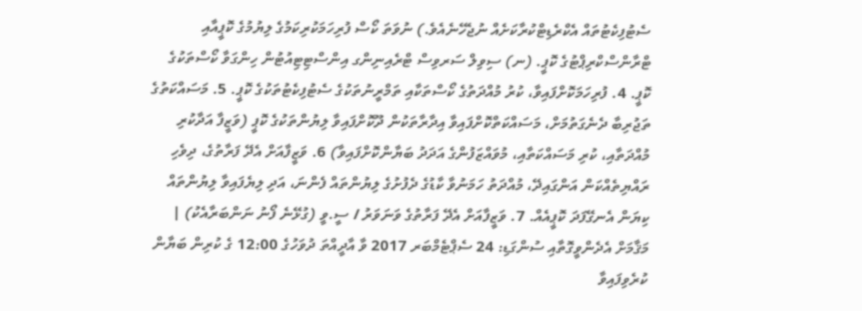ސެޓުފިކެޓުތައް އެކްރެޑިޓްކުރާކަށެއް ނުޖެހޭނެއެވެ.) ނުވަތަ ކޯސް ފުރިހަމަކުރިކަމުގެ ލިޔުމުގެ ކޮޕީއާއި ޓްރާންސްކްރިޕްޓުގެ ކޮޕީ. (ނ) ސިވިލް ސަރވިސް ޓްރެއިނިންގ އިންސްޓިޓިއުޓުން ހިންގަވާ ކޯސްތަކުގެ ކޮޕީ. 4. ފުރިހަމަކޮށްފައިވާ، ކުރު މުއްދަތުގެ ކޯސްތަކާއި ތަމްރީނުތަކުގެ ސެޓުފިކެޓުތަކުގެ ކޮޕީ. 5. މަސައްކަތުގެ ތަޖުރިބާ ދެނެގަތުމަށް، މަސައްކަތްކޮށްފައިވާ އިދާރާތަކުން ދޫކޮށްފައިވާ ލިޔުންތަކުގެ ކޮޕީ (ވަޒީފާ އަދާކުރި މުއްދަތާއި، ކުރި މަސައްކަތާއި، މުވައްޒަފުންގެ އަދަދު ބަޔާންކޮށްފައިވާ) 6. ވަޒީފާއަށް އެދޭ ފަރާތުގެ، ދިވެހި ރައްޔިތެއްކަން އަންގައިދޭ، މުއްދަތު ހަމަނުވާ ކާޑުގެ ދެފުށުގެ ލިޔުންތައް ފެންނަ، އަދި ލިޔެފައިވާ ލިޔުންތައް ކިޔަން އެނގޭފަދަ ކޮޕީއެއް. 7. ވަޒީފާއަށް އެދޭ ފަރާތުގެ ވަނަވަރު / ސީ.ވީ (ގުޅޭނެ ފޯނު ނަންބަރާއެކު) |
މަޤާމަށް އެދެންވީގޮތާއި ސުންގަޑި: 24 ސެޕްޓެމްބަރ 2017 ވާ އާދީއްތަ ދުވަހުގެ 12:00 ގެ ކުރިން ބަޔާން ކުރެވިފައިވާ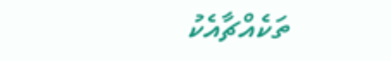ތަކެއްޗާއެކު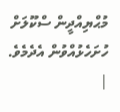މުޙްޔިއްދީން ސްކޫލަށް ހުށަހެޅުއްވުން އެދެމެވެ. |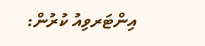އިންޓަރވިއު ކުރުން: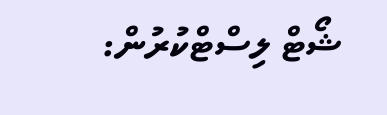ޝޯޓް ލިސްޓްކުރުން: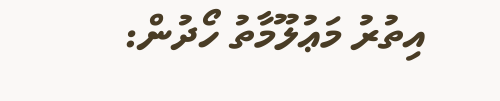އިތުރު މަޢުލޫމާތު ހޯދުން: